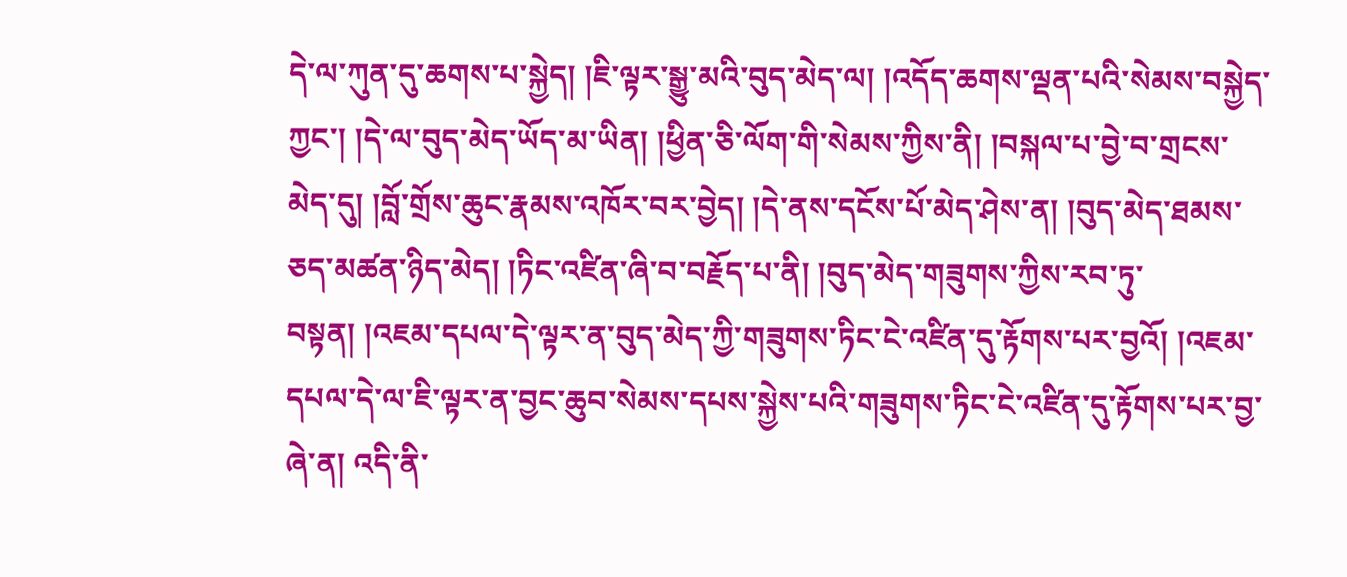དེ་ལ་ཀུན་དུ་ཆགས་པ་སྐྱེད། །ཇི་ལྟར་སྒྱུ་མའི་བུད་མེད་ལ། །འདོད་ཆགས་ལྡན་པའི་སེམས་བསྐྱེད་ཀྱང་། །དེ་ལ་བུད་མེད་ཡོད་མ་ཡིན། །ཕྱིན་ཅི་ལོག་གི་སེམས་ཀྱིས་ནི། །བསྐལ་པ་བྱེ་བ་གྲངས་མེད་དུ། །བློ་གྲོས་ཆུང་རྣམས་འཁོར་བར་བྱེད། །དེ་ནས་དངོས་པོ་མེད་ཤེས་ན། །བུད་མེད་ཐམས་ཅད་མཚན་ཉིད་མེད། །ཏིང་འཛིན་ཞི་བ་བརྗོད་པ་ནི། །བུད་མེད་གཟུགས་ཀྱིས་རབ་ཏུ་བསྟན། །འཇམ་དཔལ་དེ་ལྟར་ན་བུད་མེད་ཀྱི་གཟུགས་ཏིང་ངེ་འཛིན་དུ་རྟོགས་པར་བྱའོ། །འཇམ་དཔལ་དེ་ལ་ཇི་ལྟར་ན་བྱང་ཆུབ་སེམས་དཔས་སྐྱེས་པའི་གཟུགས་ཏིང་ངེ་འཛིན་དུ་རྟོགས་པར་བྱ་ཞེ་ན། འདི་ནི་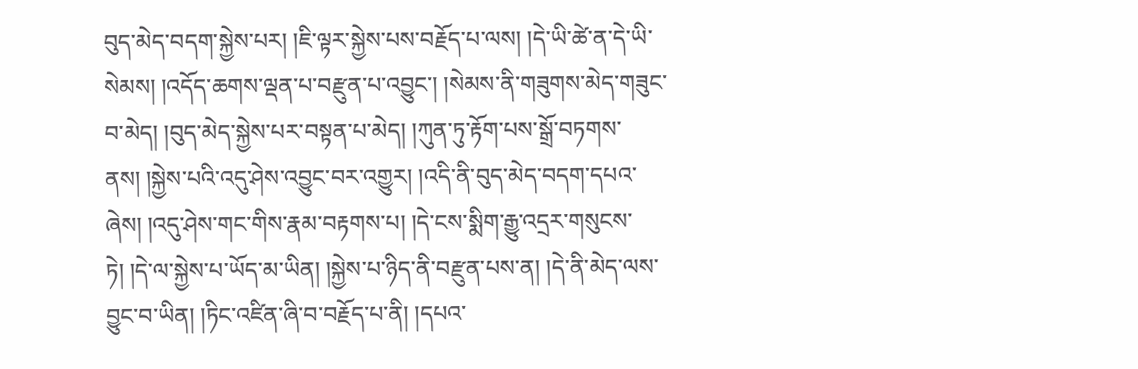བུད་མེད་བདག་སྐྱེས་པར། །ཇི་ལྟར་སྐྱེས་པས་བརྗོད་པ་ལས། །དེ་ཡི་ཚེ་ན་དེ་ཡི་སེམས། །འདོད་ཆགས་ལྡན་པ་བརྫུན་པ་འབྱུང་། །སེམས་ནི་གཟུགས་མེད་གཟུང་བ་མེད། །བུད་མེད་སྐྱེས་པར་བསྟན་པ་མེད། །ཀུན་ཏུ་རྟོག་པས་སྒྲོ་བཏགས་ནས། །སྐྱེས་པའི་འདུ་ཤེས་འབྱུང་བར་འགྱུར། །འདི་ནི་བུད་མེད་བདག་དཔའ་ཞེས། །འདུ་ཤེས་གང་གིས་རྣམ་བརྟགས་པ། །དེ་ངས་སྨིག་རྒྱུ་འདྲར་གསུངས་ཏེ། །དེ་ལ་སྐྱེས་པ་ཡོད་མ་ཡིན། །སྐྱེས་པ་ཉིད་ནི་བརྫུན་པས་ན། །དེ་ནི་མེད་ལས་བྱུང་བ་ཡིན། །ཏིང་འཛིན་ཞི་བ་བརྗོད་པ་ནི། །དཔའ་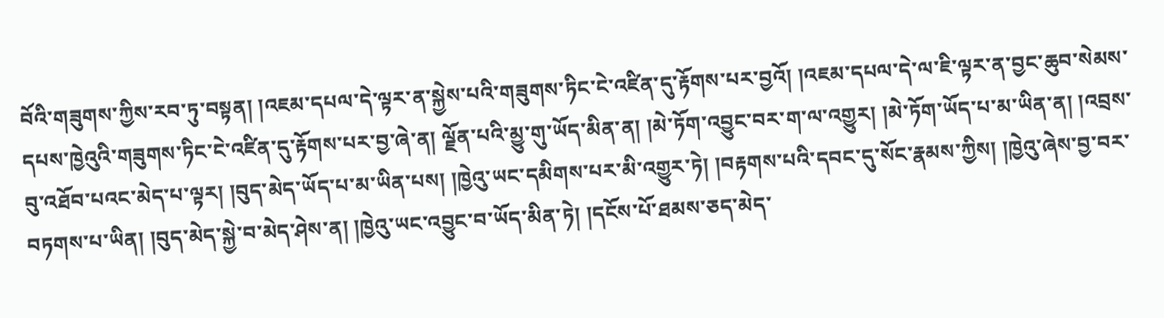བོའི་གཟུགས་ཀྱིས་རབ་ཏུ་བསྟན། །འཇམ་དཔལ་དེ་ལྟར་ན་སྐྱེས་པའི་གཟུགས་ཏིང་ངེ་འཛིན་དུ་རྟོགས་པར་བྱའོ། །འཇམ་དཔལ་དེ་ལ་ཇི་ལྟར་ན་བྱང་ཆུབ་སེམས་དཔས་ཁྱེའུའི་གཟུགས་ཏིང་ངེ་འཛིན་དུ་རྟོགས་པར་བྱ་ཞེ་ན། ལྗོན་པའི་མྱུ་གུ་ཡོད་མིན་ན། །མེ་ཏོག་འབྱུང་བར་ག་ལ་འགྱུར། །མེ་ཏོག་ཡོད་པ་མ་ཡིན་ན། །འབྲས་བུ་འཐོབ་པའང་མེད་པ་ལྟར། །བུད་མེད་ཡོད་པ་མ་ཡིན་པས། །ཁྱེའུ་ཡང་དམིགས་པར་མི་འགྱུར་ཏེ། །བརྟགས་པའི་དབང་དུ་སོང་རྣམས་ཀྱིས། །ཁྱེའུ་ཞེས་བྱ་བར་བཏགས་པ་ཡིན། །བུད་མེད་སྐྱེ་བ་མེད་ཤེས་ན། །ཁྱེའུ་ཡང་འབྱུང་བ་ཡོད་མིན་ཏེ། །དངོས་པོ་ཐམས་ཅད་མེད་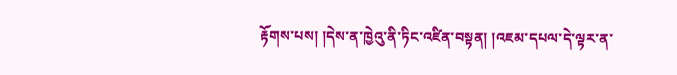རྟོགས་པས། །དེས་ན་ཁྱེའུ་ནི་ཏིང་འཛིན་བསྟན། །འཇམ་དཔལ་དེ་ལྟར་ན་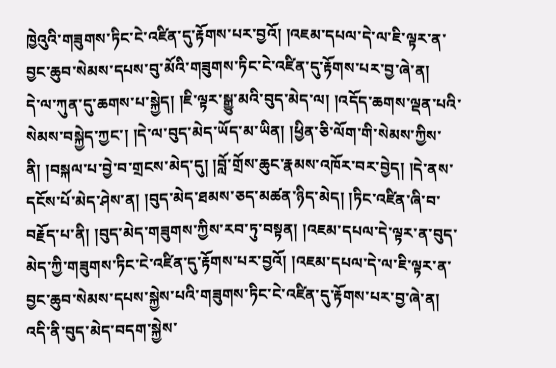ཁྱེའུའི་གཟུགས་ཏིང་ངེ་འཛིན་དུ་རྟོགས་པར་བྱའོ། །འཇམ་དཔལ་དེ་ལ་ཇི་ལྟར་ན་བྱང་ཆུབ་སེམས་དཔས་བུ་མོའི་གཟུགས་ཏིང་ངེ་འཛིན་དུ་རྟོགས་པར་བྱ་ཞེ་ན།
དེ་ལ་ཀུན་དུ་ཆགས་པ་སྐྱེད། །ཇི་ལྟར་སྒྱུ་མའི་བུད་མེད་ལ། །འདོད་ཆགས་ལྡན་པའི་སེམས་བསྐྱེད་ཀྱང་། །དེ་ལ་བུད་མེད་ཡོད་མ་ཡིན། །ཕྱིན་ཅི་ལོག་གི་སེམས་ཀྱིས་ནི། །བསྐལ་པ་བྱེ་བ་གྲངས་མེད་དུ། །བློ་གྲོས་ཆུང་རྣམས་འཁོར་བར་བྱེད། །དེ་ནས་དངོས་པོ་མེད་ཤེས་ན། །བུད་མེད་ཐམས་ཅད་མཚན་ཉིད་མེད། །ཏིང་འཛིན་ཞི་བ་བརྗོད་པ་ནི། །བུད་མེད་གཟུགས་ཀྱིས་རབ་ཏུ་བསྟན། །འཇམ་དཔལ་དེ་ལྟར་ན་བུད་མེད་ཀྱི་གཟུགས་ཏིང་ངེ་འཛིན་དུ་རྟོགས་པར་བྱའོ། །འཇམ་དཔལ་དེ་ལ་ཇི་ལྟར་ན་བྱང་ཆུབ་སེམས་དཔས་སྐྱེས་པའི་གཟུགས་ཏིང་ངེ་འཛིན་དུ་རྟོགས་པར་བྱ་ཞེ་ན། འདི་ནི་བུད་མེད་བདག་སྐྱེས་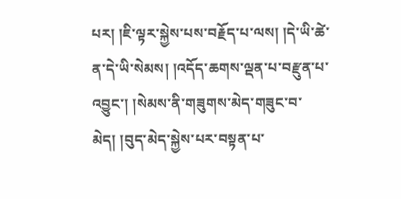པར། །ཇི་ལྟར་སྐྱེས་པས་བརྗོད་པ་ལས། །དེ་ཡི་ཚེ་ན་དེ་ཡི་སེམས། །འདོད་ཆགས་ལྡན་པ་བརྫུན་པ་འབྱུང་། །སེམས་ནི་གཟུགས་མེད་གཟུང་བ་མེད། །བུད་མེད་སྐྱེས་པར་བསྟན་པ་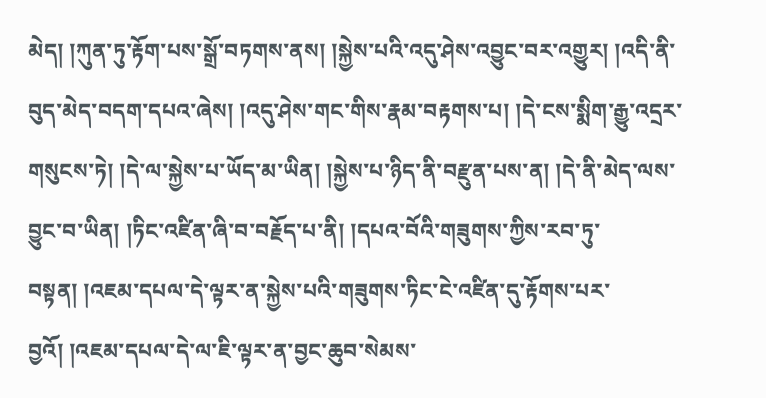མེད། །ཀུན་ཏུ་རྟོག་པས་སྒྲོ་བཏགས་ནས། །སྐྱེས་པའི་འདུ་ཤེས་འབྱུང་བར་འགྱུར། །འདི་ནི་བུད་མེད་བདག་དཔའ་ཞེས། །འདུ་ཤེས་གང་གིས་རྣམ་བརྟགས་པ། །དེ་ངས་སྨིག་རྒྱུ་འདྲར་གསུངས་ཏེ། །དེ་ལ་སྐྱེས་པ་ཡོད་མ་ཡིན། །སྐྱེས་པ་ཉིད་ནི་བརྫུན་པས་ན། །དེ་ནི་མེད་ལས་བྱུང་བ་ཡིན། །ཏིང་འཛིན་ཞི་བ་བརྗོད་པ་ནི། །དཔའ་བོའི་གཟུགས་ཀྱིས་རབ་ཏུ་བསྟན། །འཇམ་དཔལ་དེ་ལྟར་ན་སྐྱེས་པའི་གཟུགས་ཏིང་ངེ་འཛིན་དུ་རྟོགས་པར་བྱའོ། །འཇམ་དཔལ་དེ་ལ་ཇི་ལྟར་ན་བྱང་ཆུབ་སེམས་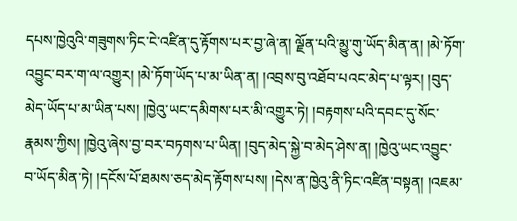དཔས་ཁྱེའུའི་གཟུགས་ཏིང་ངེ་འཛིན་དུ་རྟོགས་པར་བྱ་ཞེ་ན། ལྗོན་པའི་མྱུ་གུ་ཡོད་མིན་ན། །མེ་ཏོག་འབྱུང་བར་ག་ལ་འགྱུར། །མེ་ཏོག་ཡོད་པ་མ་ཡིན་ན། །འབྲས་བུ་འཐོབ་པའང་མེད་པ་ལྟར། །བུད་མེད་ཡོད་པ་མ་ཡིན་པས། །ཁྱེའུ་ཡང་དམིགས་པར་མི་འགྱུར་ཏེ། །བརྟགས་པའི་དབང་དུ་སོང་རྣམས་ཀྱིས། །ཁྱེའུ་ཞེས་བྱ་བར་བཏགས་པ་ཡིན། །བུད་མེད་སྐྱེ་བ་མེད་ཤེས་ན། །ཁྱེའུ་ཡང་འབྱུང་བ་ཡོད་མིན་ཏེ། །དངོས་པོ་ཐམས་ཅད་མེད་རྟོགས་པས། །དེས་ན་ཁྱེའུ་ནི་ཏིང་འཛིན་བསྟན། །འཇམ་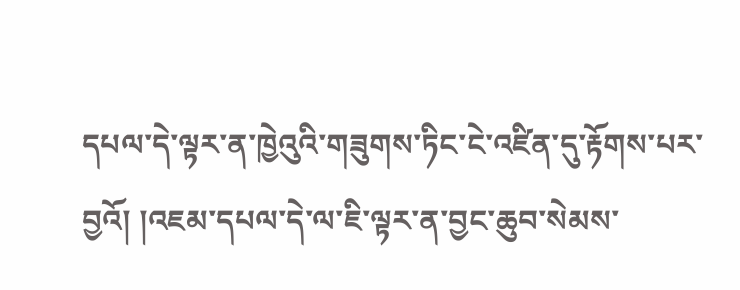དཔལ་དེ་ལྟར་ན་ཁྱེའུའི་གཟུགས་ཏིང་ངེ་འཛིན་དུ་རྟོགས་པར་བྱའོ། །འཇམ་དཔལ་དེ་ལ་ཇི་ལྟར་ན་བྱང་ཆུབ་སེམས་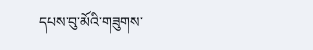དཔས་བུ་མོའི་གཟུགས་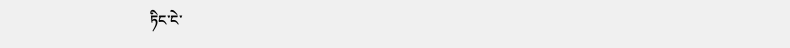ཏིང་ངེ་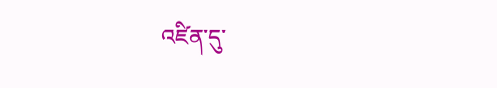འཛིན་དུ་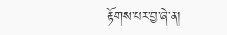རྟོགས་པར་བྱ་ཞེ་ན།